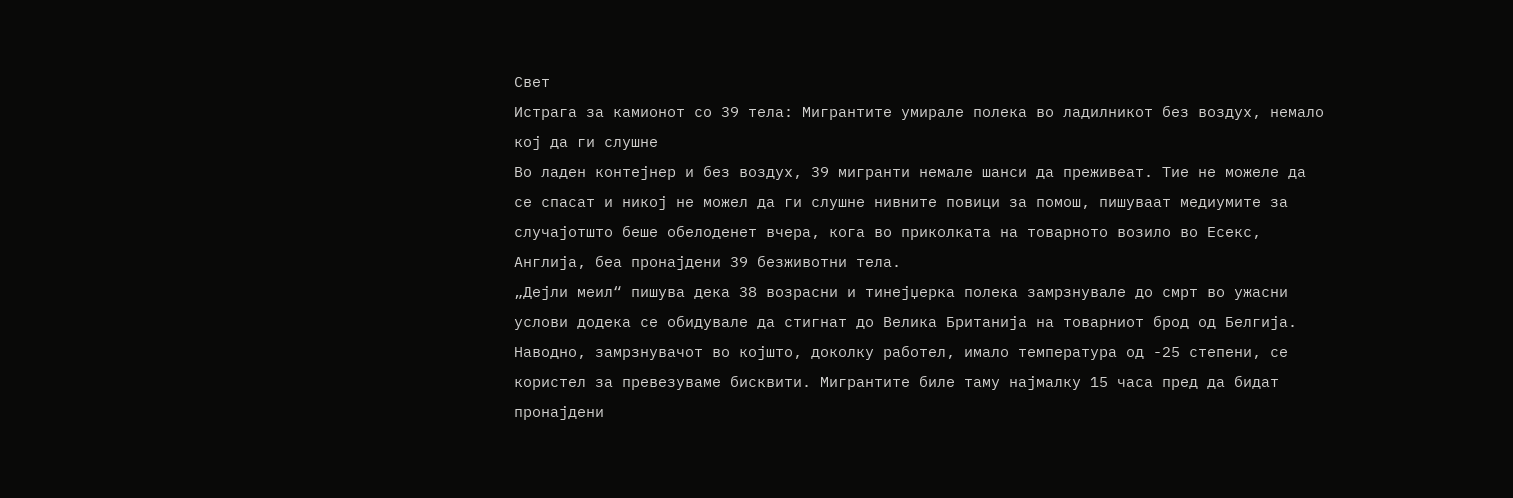Свет
Истрага за камионот со 39 тела: Мигрантите умирале полека во ладилникот без воздух, немало кој да ги слушне
Во ладен контејнер и без воздух, 39 мигранти немале шанси да преживеат. Тие не можеле да се спасат и никој не можел да ги слушне нивните повици за помош, пишуваат медиумите за случајотшто беше обелоденет вчера, кога во приколката на товарното возило во Есекс, Англија, беа пронајдени 39 безживотни тела.
„Дејли меил“ пишува дека 38 возрасни и тинејџерка полека замрзнувале до смрт во ужасни услови додека се обидувале да стигнат до Велика Британија на товарниот брод од Белгија. Наводно, замрзнувачот во којшто, доколку работел, имало температура од -25 степени, се користел за превезуваме бисквити. Мигрантите биле таму најмалку 15 часа пред да бидат пронајдени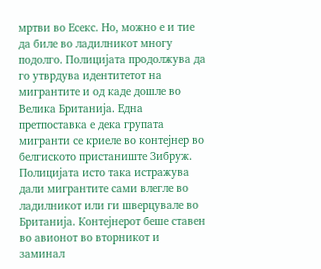мртви во Есекс. Но, можно е и тие да биле во ладилникот многу подолго. Полицијата продолжува да го утврдува идентитетот на мигрантите и од каде дошле во Велика Британија. Една претпоставка е дека групата мигранти се криеле во контејнер во белгиското пристаниште Зибруж. Полицијата исто така истражува дали мигрантите сами влегле во ладилникот или ги шверцувале во Британија. Контејнерот беше ставен во авионот во вторникот и заминал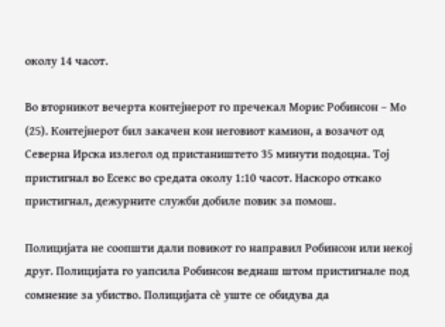околу 14 часот.

Во вторникот вечерта контејнерот го пречекал Морис Робинсон – Мо (25). Контејнерот бил закачен кон неговиот камион, а возачот од Северна Ирска излегол од пристаништето 35 минути подоцна. Тој пристигнал во Есекс во средата околу 1:10 часот. Наскоро откако пристигнал, дежурните служби добиле повик за помош.

Полицијата не соопшти дали повикот го направил Робинсон или некој друг. Полицијата го уапсила Робинсон веднаш штом пристигнале под сомнение за убиство. Полицијата сè уште се обидува да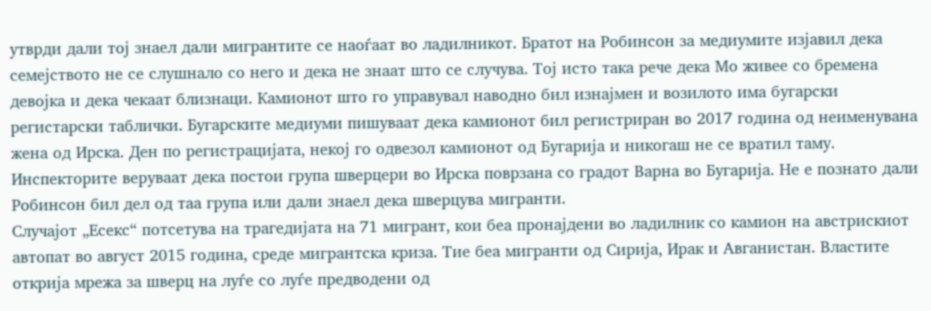утврди дали тој знаел дали мигрантите се наоѓаат во ладилникот. Братот на Робинсон за медиумите изјавил дека семејството не се слушнало со него и дека не знаат што се случува. Тој исто така рече дека Мо живее со бремена девојка и дека чекаат близнаци. Камионот што го управувал наводно бил изнајмен и возилото има бугарски регистарски таблички. Бугарските медиуми пишуваат дека камионот бил регистриран во 2017 година од неименувана жена од Ирска. Ден по регистрацијата, некој го одвезол камионот од Бугарија и никогаш не се вратил таму.
Инспекторите веруваат дека постои група шверцери во Ирска поврзана со градот Варна во Бугарија. Не е познато дали Робинсон бил дел од таа група или дали знаел дека шверцува мигранти.
Случајот „Есекс“ потсетува на трагедијата на 71 мигрант, кои беа пронајдени во ладилник со камион на австрискиот автопат во август 2015 година, среде мигрантска криза. Тие беа мигранти од Сирија, Ирак и Авганистан. Властите открија мрежа за шверц на луѓе со луѓе предводени од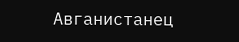Авганистанец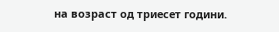на возраст од триесет години.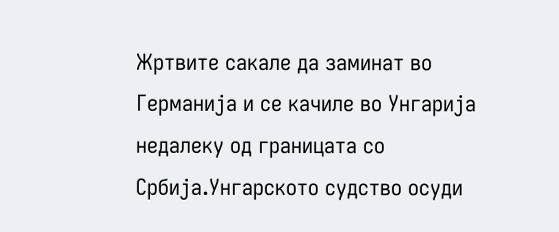Жртвите сакале да заминат во Германија и се качиле во Унгарија недалеку од границата со Србија.Унгарското судство осуди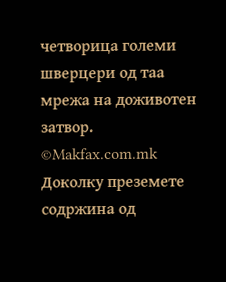четворица големи шверцери од таа мрежа на доживотен затвор.
©Makfax.com.mk Доколку преземете содржина од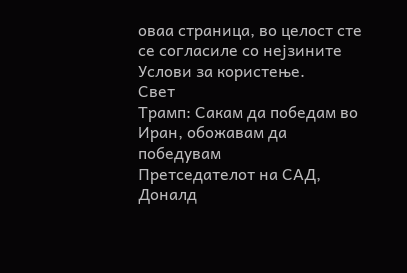оваа страница, во целост сте се согласиле со нејзините Услови за користење.
Свет
Трамп: Сакам да победам во Иран, обожавам да победувам
Претседателот на САД, Доналд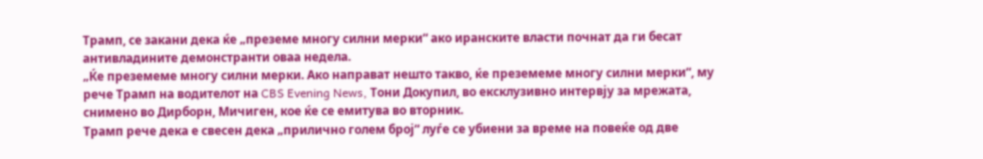Трамп, се закани дека ќе „преземе многу силни мерки“ ако иранските власти почнат да ги бесат антивладините демонстранти оваа недела.
„Ќе преземеме многу силни мерки. Ако направат нешто такво, ќе преземеме многу силни мерки“, му рече Трамп на водителот на CBS Evening News, Тони Докупил, во ексклузивно интервју за мрежата, снимено во Дирборн, Мичиген, кое ќе се емитува во вторник.
Трамп рече дека е свесен дека „прилично голем број“ луѓе се убиени за време на повеќе од две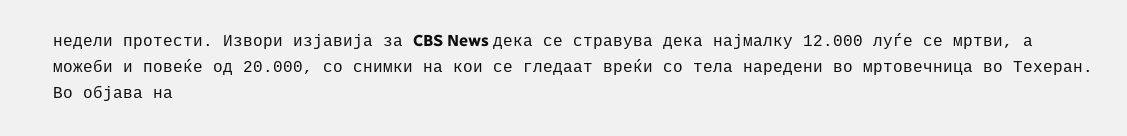недели протести. Извори изјавија за CBS News дека се стравува дека најмалку 12.000 луѓе се мртви, а можеби и повеќе од 20.000, со снимки на кои се гледаат вреќи со тела наредени во мртовечница во Техеран.
Во објава на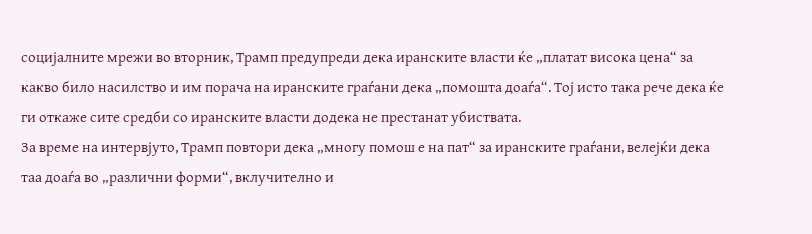социјалните мрежи во вторник, Трамп предупреди дека иранските власти ќе „платат висока цена“ за какво било насилство и им порача на иранските граѓани дека „помошта доаѓа“. Тој исто така рече дека ќе ги откаже сите средби со иранските власти додека не престанат убиствата.
За време на интервјуто, Трамп повтори дека „многу помош е на пат“ за иранските граѓани, велејќи дека таа доаѓа во „различни форми“, вклучително и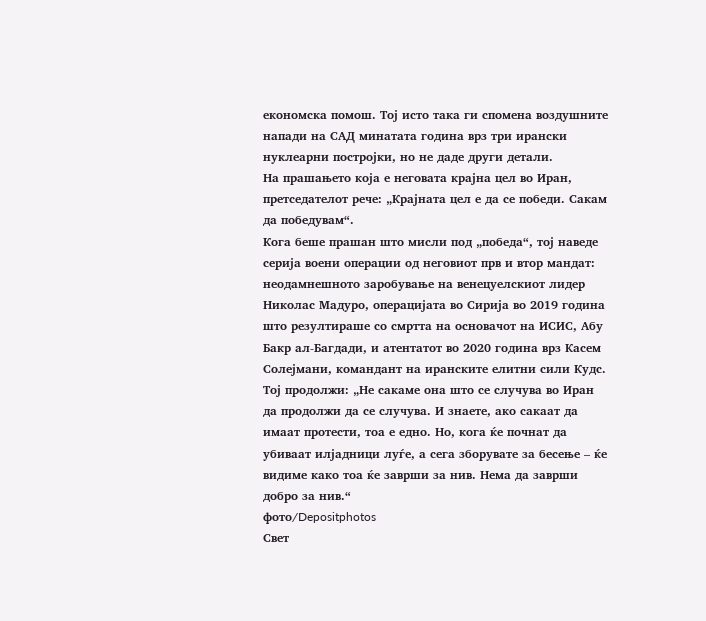економска помош. Тој исто така ги спомена воздушните напади на САД минатата година врз три ирански нуклеарни постројки, но не даде други детали.
На прашањето која е неговата крајна цел во Иран, претседателот рече: „Крајната цел е да се победи. Сакам да победувам“.
Кога беше прашан што мисли под „победа“, тој наведе серија воени операции од неговиот прв и втор мандат: неодамнешното заробување на венецуелскиот лидер Николас Мадуро, операцијата во Сирија во 2019 година што резултираше со смртта на основачот на ИСИС, Абу Бакр ал-Багдади, и атентатот во 2020 година врз Касем Солејмани, командант на иранските елитни сили Кудс.
Тој продолжи: „Не сакаме она што се случува во Иран да продолжи да се случува. И знаете, ако сакаат да имаат протести, тоа е едно. Но, кога ќе почнат да убиваат илјадници луѓе, а сега зборувате за бесење – ќе видиме како тоа ќе заврши за нив. Нема да заврши добро за нив.“
фото/Depositphotos
Свет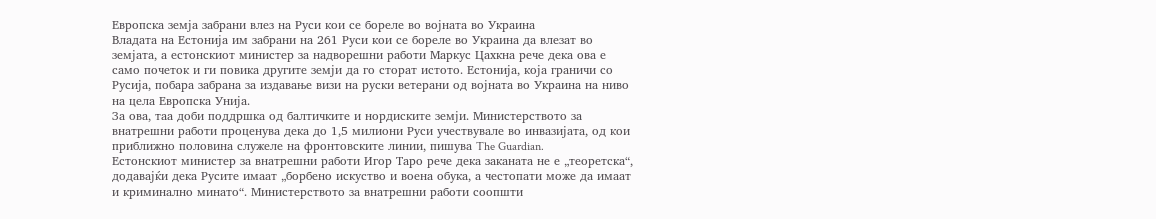Европска земја забрани влез на Руси кои се бореле во војната во Украина
Владата на Естонија им забрани на 261 Руси кои се бореле во Украина да влезат во земјата, а естонскиот министер за надворешни работи Маркус Цахкна рече дека ова е само почеток и ги повика другите земји да го сторат истото. Естонија, која граничи со Русија, побара забрана за издавање визи на руски ветерани од војната во Украина на ниво на цела Европска Унија.
За ова, таа доби поддршка од балтичките и нордиските земји. Министерството за внатрешни работи проценува дека до 1,5 милиони Руси учествувале во инвазијата, од кои приближно половина служеле на фронтовските линии, пишува The Guardian.
Естонскиот министер за внатрешни работи Игор Таро рече дека заканата не е „теоретска“, додавајќи дека Русите имаат „борбено искуство и воена обука, а честопати може да имаат и криминално минато“. Министерството за внатрешни работи соопшти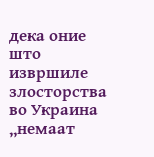дека оние што извршиле злосторства во Украина „немаат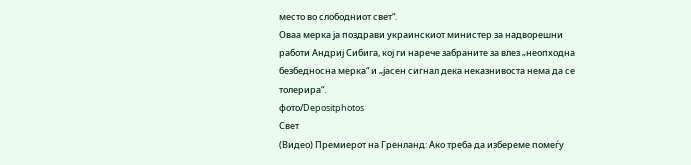место во слободниот свет“.
Оваа мерка ја поздрави украинскиот министер за надворешни работи Андриј Сибига, кој ги нарече забраните за влез „неопходна безбедносна мерка“ и „јасен сигнал дека неказнивоста нема да се толерира“.
фото/Depositphotos
Свет
(Видео) Премиерот на Гренланд: Ако треба да избереме помеѓу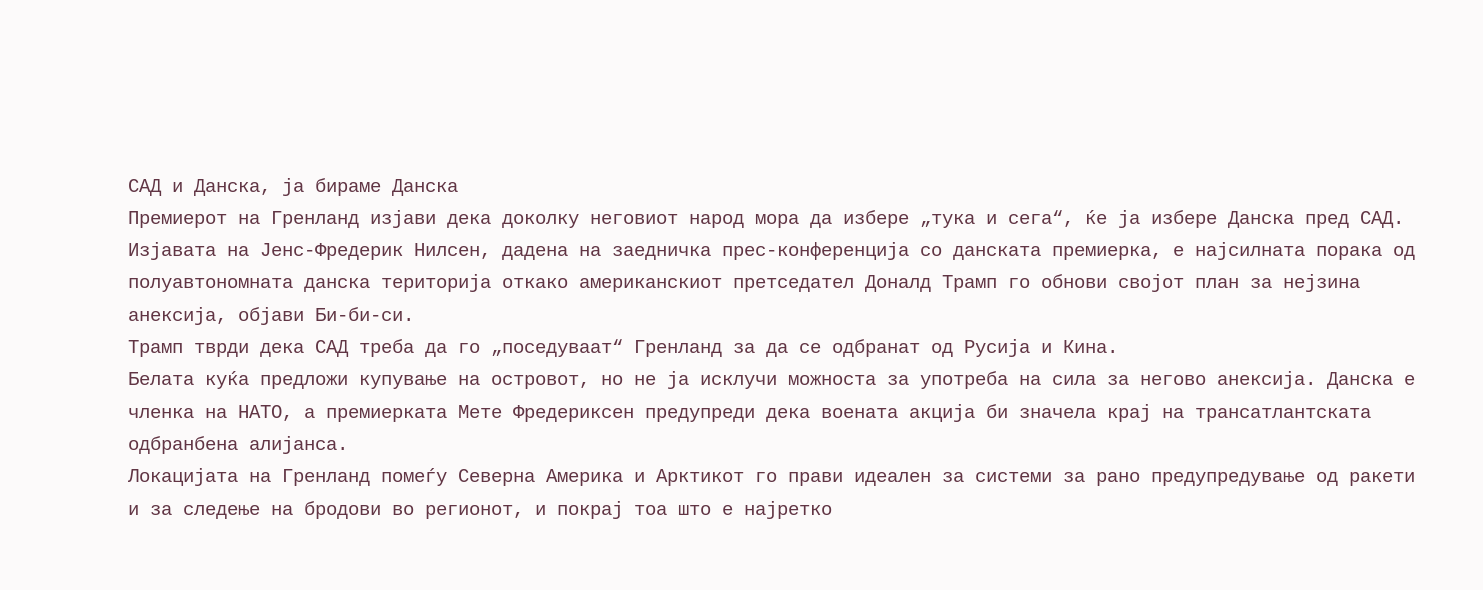САД и Данска, ја бираме Данска
Премиерот на Гренланд изјави дека доколку неговиот народ мора да избере „тука и сега“, ќе ја избере Данска пред САД.
Изјавата на Јенс-Фредерик Нилсен, дадена на заедничка прес-конференција со данската премиерка, е најсилната порака од полуавтономната данска територија откако американскиот претседател Доналд Трамп го обнови својот план за нејзина анексија, објави Би-би-си.
Трамп тврди дека САД треба да го „поседуваат“ Гренланд за да се одбранат од Русија и Кина.
Белата куќа предложи купување на островот, но не ја исклучи можноста за употреба на сила за негово анексија. Данска е членка на НАТО, а премиерката Мете Фредериксен предупреди дека воената акција би значела крај на трансатлантската одбранбена алијанса.
Локацијата на Гренланд помеѓу Северна Америка и Арктикот го прави идеален за системи за рано предупредување од ракети и за следење на бродови во регионот, и покрај тоа што е најретко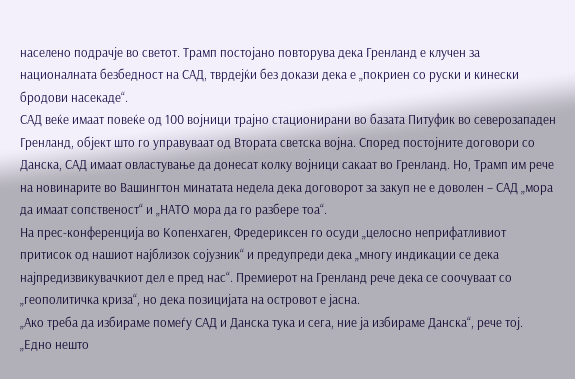населено подрачје во светот. Трамп постојано повторува дека Гренланд е клучен за националната безбедност на САД, тврдејќи без докази дека е „покриен со руски и кинески бродови насекаде“.
САД веќе имаат повеќе од 100 војници трајно стационирани во базата Питуфик во северозападен Гренланд, објект што го управуваат од Втората светска војна. Според постојните договори со Данска, САД имаат овластување да донесат колку војници сакаат во Гренланд. Но, Трамп им рече на новинарите во Вашингтон минатата недела дека договорот за закуп не е доволен – САД „мора да имаат сопственост“ и „НАТО мора да го разбере тоа“.
На прес-конференција во Копенхаген, Фредериксен го осуди „целосно неприфатливиот притисок од нашиот најблизок сојузник“ и предупреди дека „многу индикации се дека најпредизвикувачкиот дел е пред нас“. Премиерот на Гренланд рече дека се соочуваат со „геополитичка криза“, но дека позицијата на островот е јасна.
„Ако треба да избираме помеѓу САД и Данска тука и сега, ние ја избираме Данска“, рече тој.
„Едно нешто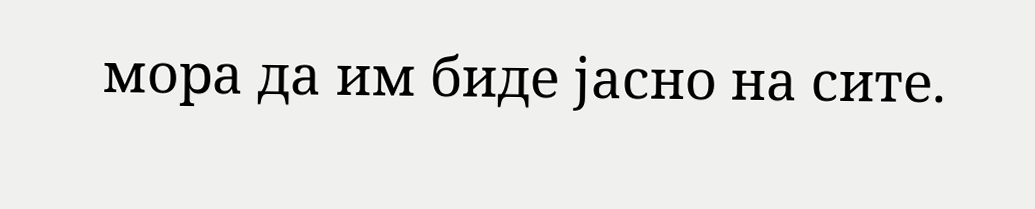мора да им биде јасно на сите.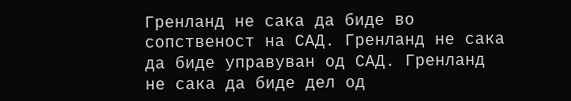Гренланд не сака да биде во сопственост на САД. Гренланд не сака да биде управуван од САД. Гренланд не сака да биде дел од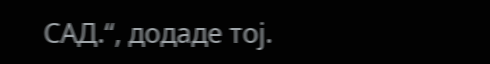САД.“, додаде тој.